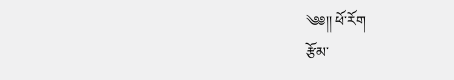༄༅།། ཕོ་རོག
རྩོམ་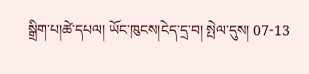སྒྲིག་པ།ཚེ་དཔལ། ཡོང་ཁུངས།ངེད་དྲ་བ། སྤེལ་དུས། 07-13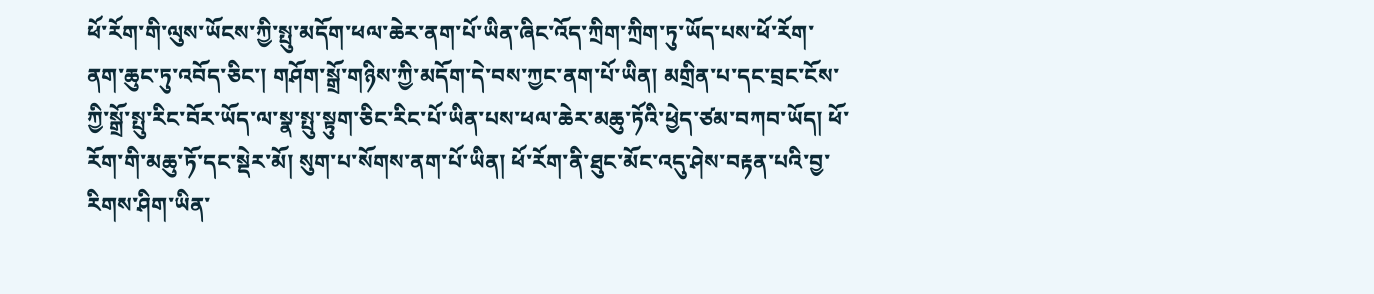ཕོ་རོག་གི་ལུས་ཡོངས་ཀྱི་སྤུ་མདོག་ཕལ་ཆེར་ནག་པོ་ཡིན་ཞིང་འོད་ཀྲིག་ཀྲིག་ཏུ་ཡོད་པས་ཕོ་རོག་ནག་ཆུང་ཏུ་འབོད་ཅིང་། གཤོག་སྒྲོ་གཉིས་ཀྱི་མདོག་དེ་བས་ཀྱང་ནག་པོ་ཡིན། མགྲིན་པ་དང་བྲང་ངོས་ཀྱི་སྒྲོ་སྤུ་རིང་བོར་ཡོད་ལ་སྣ་སྤུ་སྟུག་ཅིང་རིང་པོ་ཡིན་པས་ཕལ་ཆེར་མཆུ་ཏོའི་ཕྱེད་ཙམ་བཀབ་ཡོད། ཕོ་རོག་གི་མཆུ་ཏོ་དང་སྡེར་མོ། སུག་པ་སོགས་ནག་པོ་ཡིན། ཕོ་རོག་ནི་ཐུང་མོང་འདུ་ཤེས་བརྟན་པའི་བྱ་རིགས་ཤིག་ཡིན་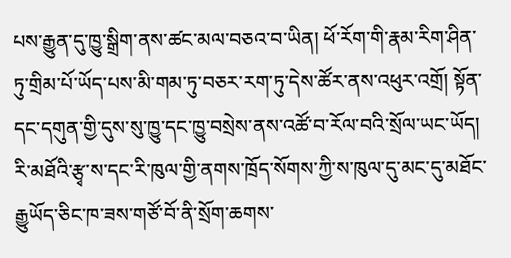པས་རྒྱུན་དུ་ཁྱུ་སྒྲིག་ནས་ཚང་མལ་བཅའ་བ་ཡིན། ཕོ་རོག་གི་རྣམ་རིག་ཤིན་ཏུ་གྲིམ་པོ་ཡོད་པས་མི་གམ་ཏུ་བཅར་རག་ཏུ་དེས་ཚོར་ནས་འཕུར་འགྲོ། སྟོན་དང་དགུན་གྱི་དུས་སུ་ཁྱུ་དང་ཁྱུ་བསྲེས་ནས་འཚོ་བ་རོལ་བའི་སྲོལ་ཡང་ཡོད། རི་མཐོའི་རྩྭ་ས་དང་རི་ཁུལ་གྱི་ནགས་ཁྲོད་སོགས་ཀྱི་ས་ཁུལ་དུ་མང་དུ་མཐོང་རྒྱུཡོད་ཅིང་ཁ་ཟས་གཙོ་བོ་ནི་སྲོག་ཆགས་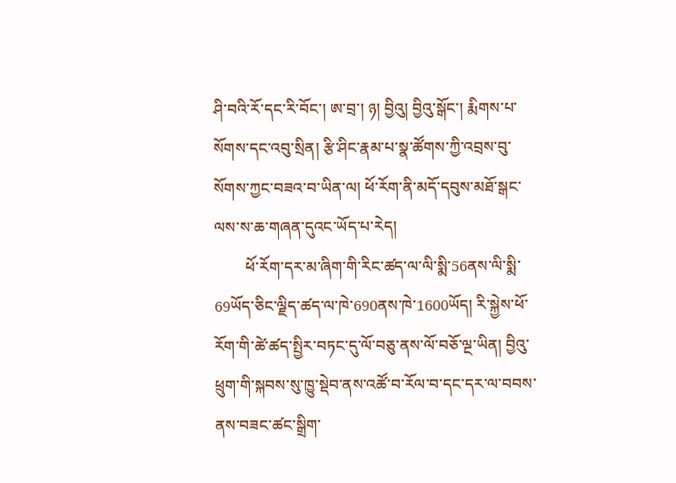ཤི་བའི་རོ་དང་རི་བོང་། ཨ་བྲ་། ཉ། བྱིའུ། བྱིའུ་སྒོང་། རྨིགས་པ་སོགས་དང་འབུ་སྲིན། རྩི་ཤིང་རྣམ་པ་སྣ་ཚོགས་ཀྱི་འབྲས་བུ་སོགས་ཀྱང་བཟའ་བ་ཡིན་ལ། ཕོ་རོག་ནི་མདོ་དབུས་མཐོ་སྒང་ལས་ས་ཆ་གཞན་དུའང་ཡོད་པ་རེད།
        ཕོ་རོག་དར་མ་ཞིག་གི་རིང་ཚད་ལ་ལི་སྨི་56ནས་ལི་སྨི་69ཡོད་ཅིང་ལྗིད་ཚད་ལ་ཁེ་690ནས་ཁེ་1600ཡོད། རི་སྐྱེས་ཕོ་རོག་གི་ཚེ་ཚད་སྤྱིར་བཏང་དུ་ལོ་བཅུ་ནས་ལོ་བཅོ་ལྔ་ཡིན། བྱིའུ་ཕྲུག་གི་སྐབས་སུ་ཁྱུ་སྡེབ་ནས་འཚོ་བ་རོལ་བ་དང་དར་ལ་བབས་ནས་བཟང་ཚང་སྒྲིག་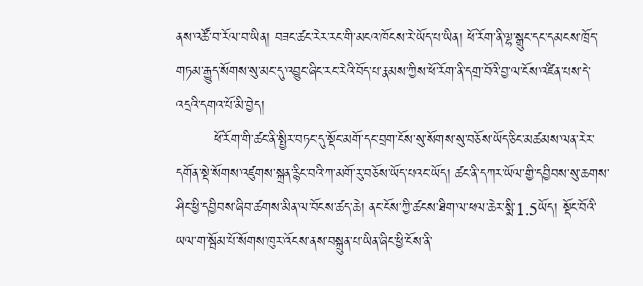ནས་འཚོ་བ་རོལ་བ་ཡིན། བཟང་ཚང་རེར་རང་གི་མངའ་ཁོངས་རེ་ཡོད་པ་ཡིན། ཕོ་རོག་ནི་ལྷ་སྒྲུང་དང་དམངས་ཁྲོད་གཏམ་རྒྱུད་སོགས་སུ་མང་དུ་འབྱུང་ཞིང་རང་རེའི་བོད་པ་རྣམས་ཀྱིས་ཕོ་རོག་ནི་དགྲ་བོའི་བྱ་ལ་ངོས་འཛིན་པས་དེ་འདྲའི་དགའ་པོ་མི་བྱེད།
        ཕོ་རོག་གི་ཚང་ནི་སྤྱིར་བཏང་དུ་སྡོང་མགོ་དང་བྲག་ངོས་སུ་སོགས་སུ་བཅོས་ཡོད་ཅིང་མཚམས་ལན་རེར་དགོན་སྡེ་སོགས་འཛུགས་སྐྲན་རྙིང་བའི་ཀ་མགོ་རུ་བཅོས་ཡོད་པའང་ཡོད། ཚང་ནི་དཀར་ཡོལ་གྱི་དབྱིབས་སུ་ཆགས་ཤིང་ཕྱི་དབྱིབས་ཞིབ་ཚགས་མིན་ལ་བོངས་ཚད་ཆེ། ནང་ངོས་ཀྱི་ཚངས་ཐིག་ལ་ཕལ་ཆེར་སྨི་1.5ཡོད། སྡོང་བོའི་ཡལ་ག་སྦོམ་པོ་སོགས་ཁུར་འོངས་ནས་བསྐྲུན་པ་ཡིན་ཞིང་ཕྱི་ངོས་ནི་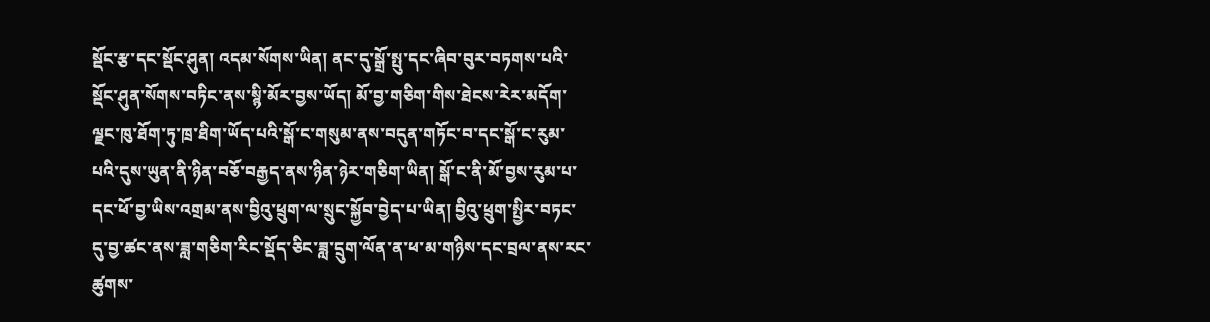སྡོང་རྩ་དང་སྡོང་ཤུན། འདམ་སོགས་ཡིན། ནང་དུ་སྒྲོ་སྤུ་དང་ཞིབ་བུར་བཏགས་པའི་སྡོང་ཤུན་སོགས་བཏིང་ནས་སྙི་མོར་བྱས་ཡོད། མོ་བྱ་གཅིག་གིས་ཐེངས་རེར་མདོག་ལྗང་ཁུ་ཐོག་ཏུ་ཁྲ་ཐིག་ཡོད་པའི་སྒོ་ང་གསུམ་ནས་བདུན་གཏོང་བ་དང་སྒོ་ང་རུམ་པའི་དུས་ཡུན་ནི་ཉིན་བཅོ་བརྒྱད་ནས་ཉིན་ཉེར་གཅིག་ཡིན། སྒོ་ང་ནི་མོ་བྱས་རུམ་པ་དང་ཕོ་བྱ་ཡིས་འགྲམ་ནས་བྱིའུ་ཕྲུག་ལ་སྲུང་སྐྱོབ་བྱེད་པ་ཡིན། བྱིའུ་ཕྲུག་སྤྱིར་བཏང་དུ་བྱ་ཚང་ནས་ཟླ་གཅིག་རིང་སྡོད་ཅིང་ཟླ་དྲུག་ལོན་ན་ཕ་མ་གཉིས་དང་བྲལ་ནས་རང་ཚུགས་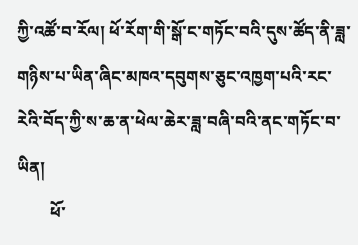ཀྱི་འཚོ་བ་རོལ། ཕོ་རོག་གི་སྒོ་ང་གཏོང་བའི་དུས་ཚོད་ནི་ཟླ་གཉིས་པ་ཡིན་ཞིང་མཁའ་དབུགས་ཅུང་འཁྱག་པའི་རང་རེའི་བོད་ཀྱི་ས་ཆ་ན་ཕེལ་ཆེར་ཟླ་བཞི་བའི་ནང་གཏོང་བ་ཡིན།
        ཕོ་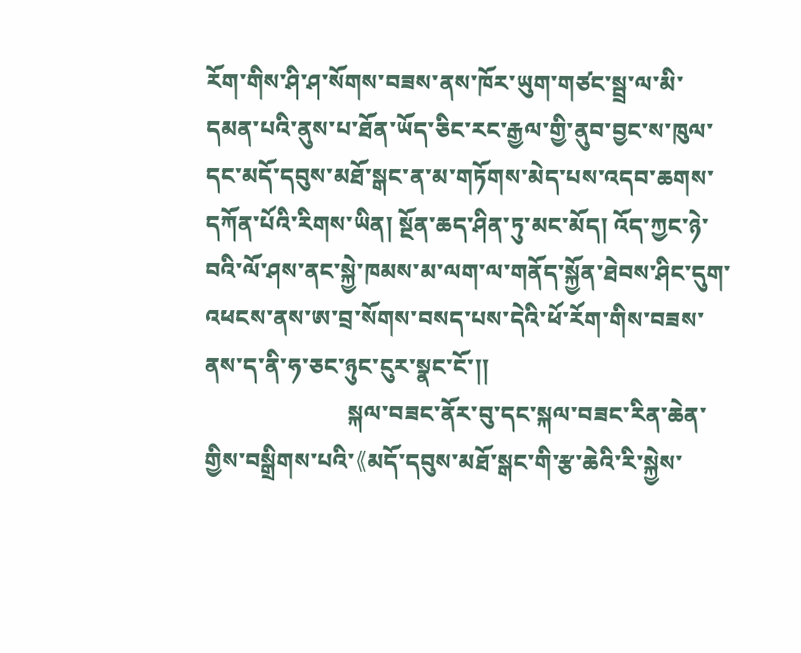རོག་གིས་ཤི་ཤ་སོགས་བཟས་ནས་ཁོར་ཡུག་གཙང་སྦྲ་ལ་མི་དམན་པའི་ནུས་པ་ཐོན་ཡོད་ཅིང་རང་རྒྱལ་གྱི་ནུབ་བྱང་ས་ཁུལ་དང་མདོ་དབུས་མཐོ་སྒང་ན་མ་གཏོགས་མེད་པས་འདབ་ཆགས་དཀོན་པོའི་རིགས་ཡིན། སྔོན་ཆད་ཤིན་ཏུ་མང་མོད། འོད་ཀྱང་ཉེ་བའི་ལོ་ཤས་ནང་སྐྱེ་ཁམས་མ་ལག་ལ་གནོད་སྐྱོན་ཐེབས་ཤིང་དུག་འཕངས་ནས་ཨ་བྲ་སོགས་བསད་པས་དེའི་ཕོ་རོག་གིས་བཟས་ནས་ད་ནི་ཧ་ཅང་ཉུང་ངུར་སྣང་ངོ་།།
                         སྐལ་བཟང་ནོར་བུ་དང་སྐལ་བཟང་རིན་ཆེན་གྱིས་བསྒྲིགས་པའི་《མདོ་དབུས་མཐོ་སྒང་གི་རྩ་ཆེའི་རི་སྐྱེས་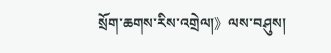སྲོག་ཆགས་རིས་འགྲེལ།》ལས་བཤུས།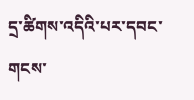དྲ་ཚིགས་འདིའི་པར་དབང་གངས་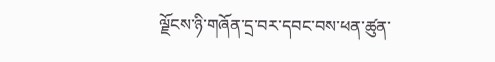ལྗོངས་ཉི་གཞོན་དྲ་བར་དབང་བས་ཕན་ཚུན་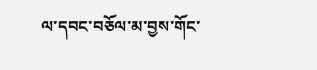ལ་དབང་བཅོལ་མ་བྱས་གོང་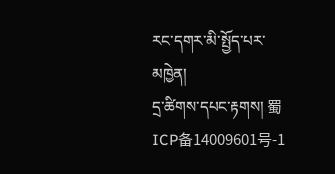རང་དགར་མི་སྤྱོད་པར་མཁྱེན།
དྲ་ཚིགས་དཔང་རྟགས། 蜀ICP备14009601号-1